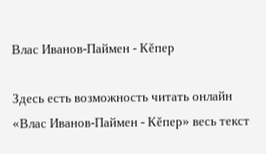Влас Иванов-Паймен - Кĕпер

Здесь есть возможность читать онлайн «Влас Иванов-Паймен - Кĕпер» весь текст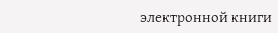электронной книги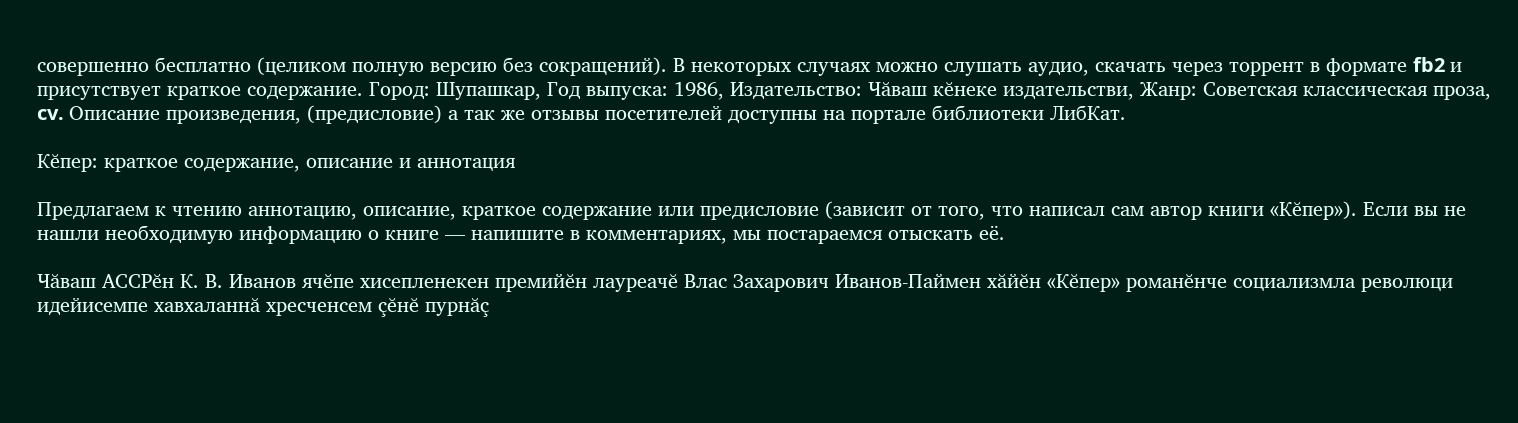совершенно бесплатно (целиком полную версию без сокращений). В некоторых случаях можно слушать аудио, скачать через торрент в формате fb2 и присутствует краткое содержание. Город: Шупашкар, Год выпуска: 1986, Издательство: Чăваш кĕнеке издательстви, Жанр: Советская классическая проза, cv. Описание произведения, (предисловие) а так же отзывы посетителей доступны на портале библиотеки ЛибКат.

Кĕпер: краткое содержание, описание и аннотация

Предлагаем к чтению аннотацию, описание, краткое содержание или предисловие (зависит от того, что написал сам автор книги «Кĕпер»). Если вы не нашли необходимую информацию о книге — напишите в комментариях, мы постараемся отыскать её.

Чăваш АССРĕн К. В. Иванов ячĕпе хисепленекен премийĕн лауреачĕ Влас Захарович Иванов-Паймен хăйĕн «Кĕпер» романĕнче социализмла революци идейисемпе хавхаланнă хресченсем çĕнĕ пурнăç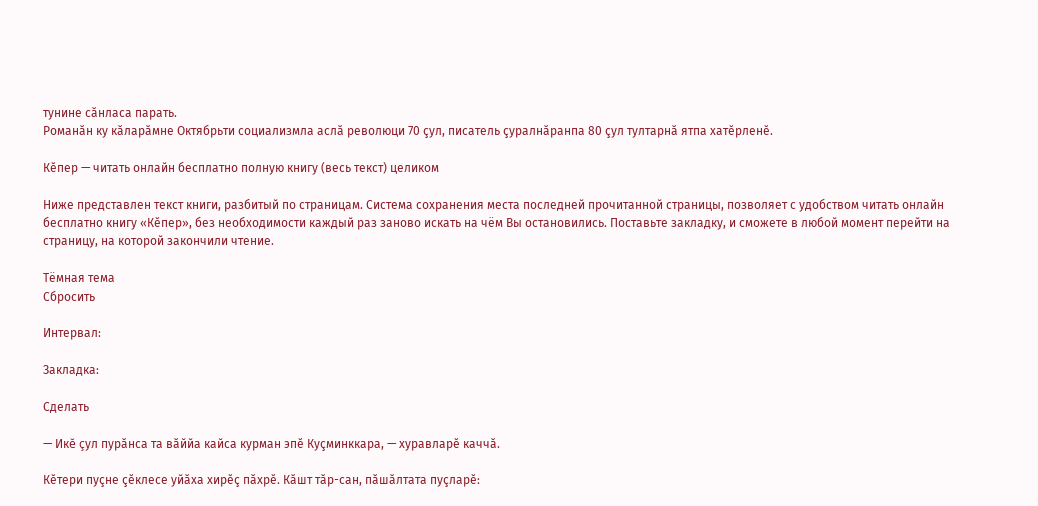тунине сăнласа парать.
Романăн ку кăларăмне Октябрьти социализмла аслă революци 70 çул, писатель çуралнăранпа 80 çул тултарнă ятпа хатĕрленĕ.

Кĕпер — читать онлайн бесплатно полную книгу (весь текст) целиком

Ниже представлен текст книги, разбитый по страницам. Система сохранения места последней прочитанной страницы, позволяет с удобством читать онлайн бесплатно книгу «Кĕпер», без необходимости каждый раз заново искать на чём Вы остановились. Поставьте закладку, и сможете в любой момент перейти на страницу, на которой закончили чтение.

Тёмная тема
Сбросить

Интервал:

Закладка:

Сделать

— Икĕ çул пурăнса та вăййа кайса курман эпĕ Куçминккара, — хуравларĕ каччă.

Кĕтери пуçне çĕклесе уйăха хирĕç пăхрĕ. Кăшт тăр-сан, пăшăлтата пуçларĕ: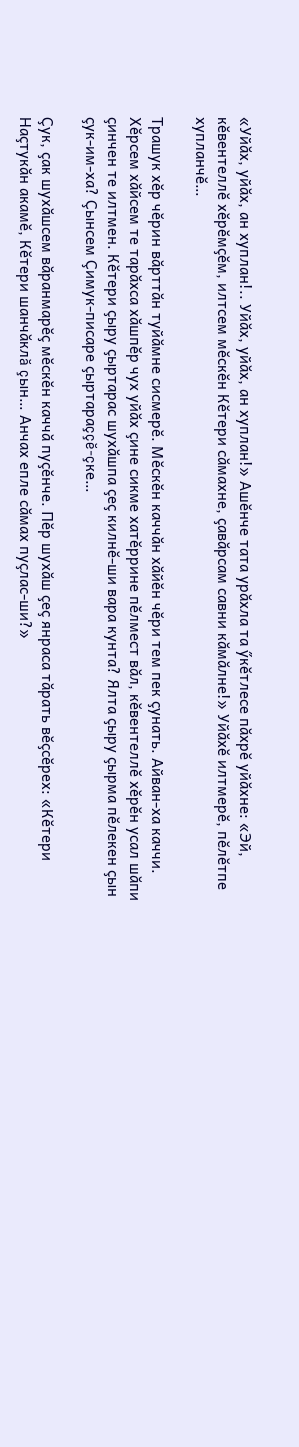«Уйăх, уйăх, ан хуплан!.. Уйăх, уйăх, ан хуплан!» Ашĕнче тата урăхла та ӳкĕтлесе пăхрĕ уйăхне: «Эй, кĕвентеллĕ хĕрĕмçĕм, илтсем мĕскĕн Кĕтери сăмахне, çавăрсам савни кăмăлне!» Уйăхĕ илтмерĕ, пĕлĕтпе хупланчĕ…

Трашук хĕр чĕрин вăрттăн туйăмне сисмерĕ. Мĕскĕн каччăн хăйĕн чĕри тем пек çунать. Айван-ха каччи. Хĕрсем хăйсем те тарăхса хăшпĕр чух уйăх çине сикме хатĕррине пĕлмест вăл, кĕвентеллĕ хĕрĕн усал шăпи çинчен те илтмен. Кĕтери çыру çыртарас шухăшпа çеç килнĕ-ши вара кунта? Ялта çыру çырма пĕлекен çын çук-им-ха? Çынсем Çимук-писаре çыртараççĕ-çке…

Çук, çак шухăшсем вăранмарĕç мĕскĕн каччă пуçĕнче. Пĕр шухăш çеç янраса тăрать вĕçсĕрех: «Кĕтери Наçтукăн акамĕ, Кĕтери шанчăклă çын… Анчах епле сăмах пуçлас-ши?»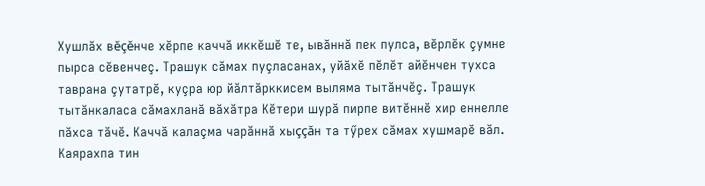Хушлăх вĕçĕнче хĕрпе каччă иккĕшĕ те, ывăннă пек пулса, вĕрлĕк çумне пырса сĕвенчеç. Трашук сăмах пуçласанах, уйăхĕ пĕлĕт айĕнчен тухса таврана çутатрĕ, куçра юр йăлтăрккисем выляма тытăнчĕç. Трашук тытăнкаласа сăмахланă вăхăтра Кĕтери шурă пирпе витĕннĕ хир еннелле пăхса тăчĕ. Каччă калаçма чарăннă хыççăн та тӳрех сăмах хушмарĕ вăл. Каярахпа тин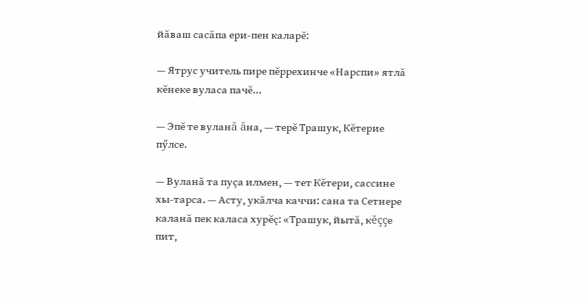йăваш сасăпа ери-пен каларĕ:

— Ятрус учитель пире пĕррехинче «Нарспи» ятлă кĕнеке вуласа пачĕ…

— Эпĕ те вуланă ăна, — терĕ Трашук, Кĕтерие пӳлсе.

— Вуланă та пуçа илмен, — тет Кĕтери, сассине хы-тарса. — Асту, укăлча каччи: сана та Сетнере каланă пек каласа хурĕç: «Трашук, йытă, кĕççе пит,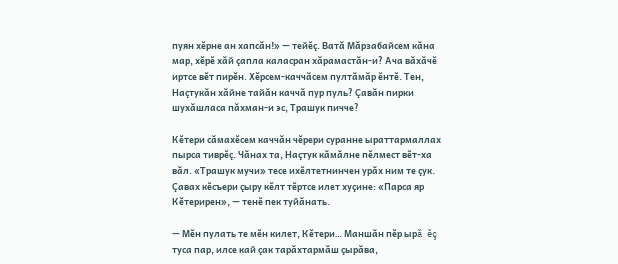пуян хĕрне ан хапсăн!» — тейĕç. Ватă Мăрзабайсем кăна мар, хĕрĕ хăй çапла каласран хăрамастăн-и? Ача вăхăчĕ иртсе вĕт пирĕн. Хĕрсем-каччăсем пултăмăр ĕнтĕ. Тен, Наçтукăн хăйне тайăн каччă пур пуль? Çавăн пирки шухăшласа пăхман-и эс, Трашук пичче?

Кĕтери сăмахĕсем каччăн чĕрери суранне ыраттармаллах пырса тиврĕç. Чăнах та, Наçтук кăмăлне пĕлмест вĕт-ха вăл. «Трашук мучи» тесе ихĕлтетнинчен урăх ним те çук. Çавах кĕсъери çыру кĕлт тĕртсе илет хуçине: «Парса яр Кĕтерирен», — тенĕ пек туйăнать.

— Мĕн пулать те мĕн килет, Кĕтери… Маншăн пĕр ырă ĕç туса пар, илсе кай çак тарăхтармăш çырăва,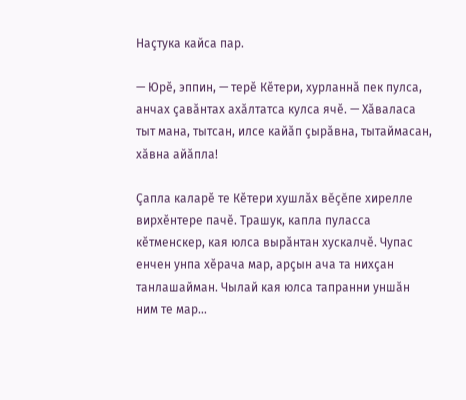Наçтука кайса пар.

— Юрĕ, эппин, — терĕ Кĕтери, хурланнă пек пулса, анчах çавăнтах ахăлтатса кулса ячĕ. — Хăваласа тыт мана, тытсан, илсе кайăп çырăвна, тытаймасан, хăвна айăпла!

Çапла каларĕ те Кĕтери хушлăх вĕçĕпе хирелле вирхĕнтере пачĕ. Трашук, капла пуласса кĕтменскер, кая юлса вырăнтан хускалчĕ. Чупас енчен унпа хĕрача мар, арçын ача та нихçан танлашайман. Чылай кая юлса тапранни уншăн ним те мар…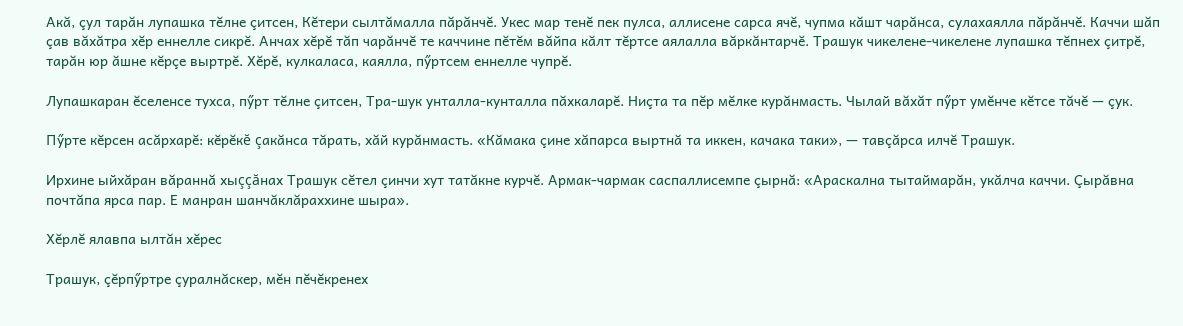Акă, çул тарăн лупашка тĕлне çитсен, Кĕтери сылтăмалла пăрăнчĕ. Укес мар тенĕ пек пулса, аллисене сарса ячĕ, чупма кăшт чарăнса, сулахаялла пăрăнчĕ. Каччи шăп çав вăхăтра хĕр еннелле сикрĕ. Анчах хĕрĕ тăп чарăнчĕ те каччине пĕтĕм вăйпа кăлт тĕртсе аялалла вăркăнтарчĕ. Трашук чикелене-чикелене лупашка тĕпнех çитрĕ, тарăн юр ăшне кĕрçе выртрĕ. Хĕрĕ, кулкаласа, каялла, пӳртсем еннелле чупрĕ.

Лупашкаран ĕселенсе тухса, пӳрт тĕлне çитсен, Тра-шук унталла-кунталла пăхкаларĕ. Ниçта та пĕр мĕлке курăнмасть. Чылай вăхăт пӳрт умĕнче кĕтсе тăчĕ — çук.

Пӳрте кĕрсен асăрхарĕ: кĕрĕкĕ çакăнса тăрать, хăй курăнмасть. «Кăмака çине хăпарса выртнă та иккен, качака таки», — тавçăрса илчĕ Трашук.

Ирхине ыйхăран вăраннă хыççăнах Трашук сĕтел çинчи хут татăкне курчĕ. Армак-чармак саспаллисемпе çырнă: «Араскална тытаймарăн, укăлча каччи. Çырăвна почтăпа ярса пар. Е манран шанчăклăраххине шыра».

Хĕрлĕ ялавпа ылтăн хĕрес

Трашук, çĕрпӳртре çуралнăскер, мĕн пĕчĕкренех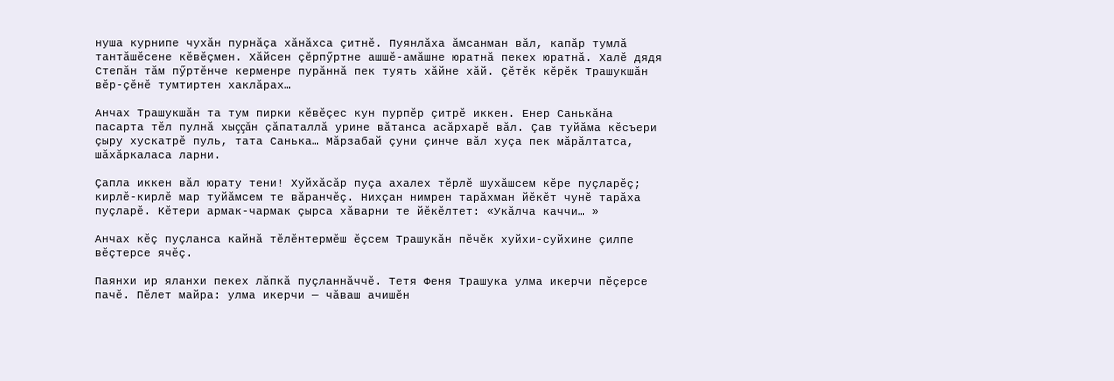нуша курнипе чухăн пурнăçа хăнăхса çитнĕ. Пуянлăха ăмсанман вăл, капăр тумлă тантăшĕсене кĕвĕçмен. Хăйсен çĕрпӳртне ашшĕ-амăшне юратнă пекех юратнă. Халĕ дядя Степăн тăм пӳртĕнче керменре пурăннă пек туять хăйне хăй. Çĕтĕк кĕрĕк Трашукшăн вĕр-çĕнĕ тумтиртен хаклăрах…

Анчах Трашукшăн та тум пирки кĕвĕçес кун пурпĕр çитрĕ иккен. Енер Санькăна пасарта тĕл пулнă хыççăн çăпаталлă урине вăтанса асăрхарĕ вăл. Çав туйăма кĕсъери çыру хускатрĕ пуль, тата Санька… Мăрзабай çуни çинче вăл хуçа пек мăрăлтатса, шăхăркаласа ларни.

Çапла иккен вăл юрату тени! Хуйхăсăр пуçа ахалех тĕрлĕ шухăшсем кĕре пуçларĕç; кирлĕ-кирлĕ мар туйăмсем те вăранчĕç. Нихçан нимрен тарăхман йĕкĕт чунĕ тарăха пуçларĕ. Кĕтери армак-чармак çырса хăварни те йĕкĕлтет: «Укăлча каччи… »

Анчах кĕç пуçланса кайнă тĕлĕнтермĕш ĕçсем Трашукăн пĕчĕк хуйхи-суйхине çилпе вĕçтерсе ячĕç.

Паянхи ир яланхи пекех лăпкă пуçланнăччĕ. Тетя Феня Трашука улма икерчи пĕçерсе пачĕ. Пĕлет майра: улма икерчи — чăваш ачишĕн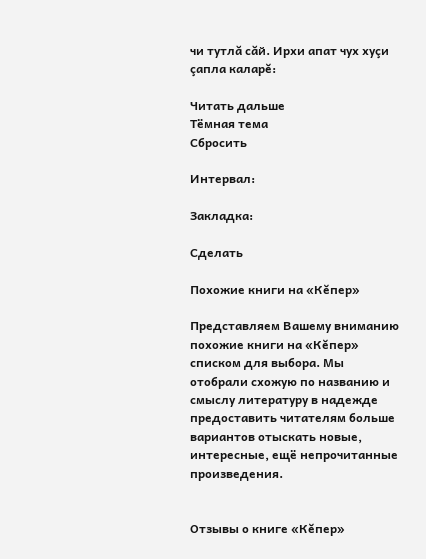чи тутлă сăй. Ирхи апат чух хуçи çапла каларĕ:

Читать дальше
Тёмная тема
Сбросить

Интервал:

Закладка:

Сделать

Похожие книги на «Кĕпер»

Представляем Вашему вниманию похожие книги на «Кĕпер» списком для выбора. Мы отобрали схожую по названию и смыслу литературу в надежде предоставить читателям больше вариантов отыскать новые, интересные, ещё непрочитанные произведения.


Отзывы о книге «Кĕпер»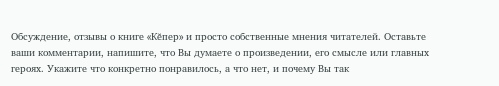Обсуждение, отзывы о книге «Кĕпер» и просто собственные мнения читателей. Оставьте ваши комментарии, напишите, что Вы думаете о произведении, его смысле или главных героях. Укажите что конкретно понравилось, а что нет, и почему Вы так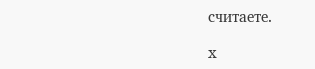считаете.

x